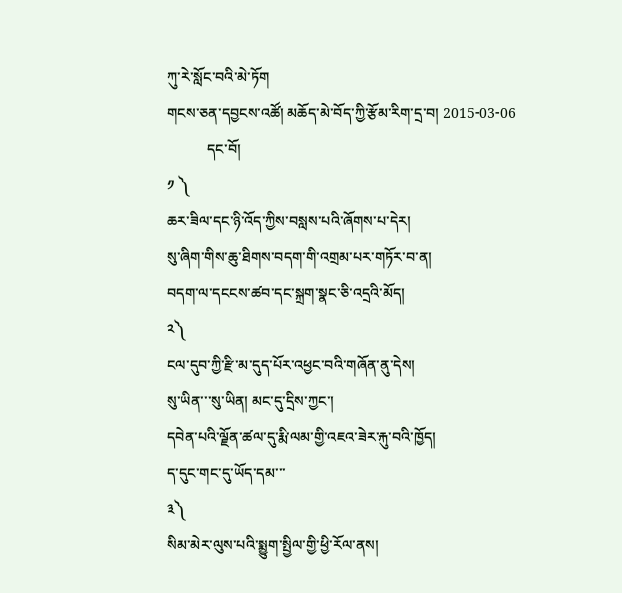ཀུ་རེ་སློང་བའི་མེ་ཏོག
གངས་ཅན་དབྱངས་འཚོ། མཆོད་མེ་བོད་ཀྱི་རྩོམ་རིག་དྲ་བ། 2015-03-06
           དང་བོ།
༡ ༽
ཆར་ཟིལ་དང་ཉི་འོད་ཀྱིས་བསླས་པའི་ཞོགས་པ་དེར།
སུ་ཞིག་གིས་ཆུ་ཐིགས་བདག་གི་འགྲམ་པར་གཏོར་བ་ན།
བདག་ལ་དངངས་ཚབ་དང་སྐྲག་སྣང་ཅི་འདྲའི་མོད།
༢༽
ངལ་དུབ་ཀྱི་རྫི་མ་དུད་པོར་འཕྱང་བའི་གཞོན་ནུ་དེས།
སུ་ཡིན་་་སུ་ཡིན། མང་དུ་དྲིས་ཀྱང་།
དབེན་པའི་ལྗོན་ཚལ་དུ་རྨི་ལམ་གྱི་འཇའ་ཟེར་རྐུ་བའི་ཁྱོད།
ད་དུང་གང་དུ་ཡོད་དམ་་་
༣༽
སིམ་མེར་ལུས་པའི་སྨྱུག་སྤྱིལ་གྱི་ཕྱི་རོལ་ནས།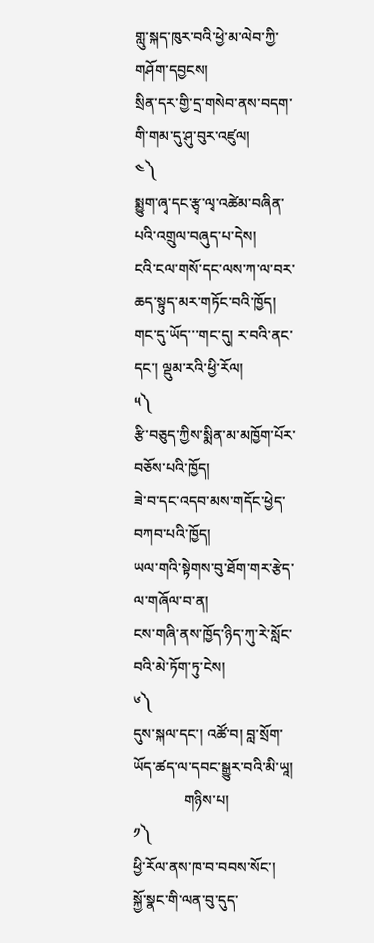གླུ་སྐད་ཁུར་བའི་ཕྱེ་མ་ལེབ་ཀྱི་གཤོག་དབྱངས།
སྲིན་དར་གྱི་དྲ་གསེབ་ནས་བདག་གི་གམ་དུ་ཤུ་བུར་འཛུལ།
༤༽
སྨྱུག་ཞྭ་དང་རྩྭ་ལྭ་འཚེམ་བཞིན་པའི་འགྲུལ་བཞུད་པ་དེས།
ངའི་ངལ་གསོ་དང་ལས་ཀ་ལ་བར་ཆད་སྟུད་མར་གཏོང་བའི་ཁྱོད།
གང་དུ་ཡོད་་་གང་དུ། ར་བའི་ནང་དང་། ལྡུམ་རའི་ཕྱི་རོལ།
༥༽
རྩི་བཅུད་ཀྱིས་སྨིན་མ་མཁྱོག་པོར་བཅོས་པའི་ཁྱོད།
ཟེ་བ་དང་འདབ་མས་གདོང་ཕྱེད་བཀབ་པའི་ཁྱོད།
ཡལ་གའི་སྟེགས་བུ་ཐོག་གར་རྩེད་ལ་གཞོལ་བ་ན།
ངས་གཞི་ནས་ཁྱོད་ཉིད་ཀུ་རེ་སློང་བའི་མེ་ཏོག་ཏུ་ངེས།
༦༽
དུས་སྐལ་དང་། འཚོ་བ། བླ་སྲོག་ཡོད་ཚད་ལ་དབང་སྒྱུར་བའི་མི་ཡཱ།
              གཉིས་པ།
༡༽
ཕྱི་རོལ་ནས་ཁ་བ་བབས་སོང་།
སྐྱོ་སྣང་གི་ལན་བུ་དུད་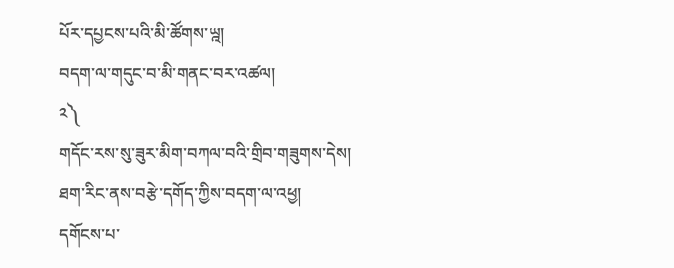པོར་དཔྱངས་པའི་མི་ཚོགས་ཡྰ།
བདག་ལ་གདུང་བ་མི་གནང་བར་འཚལ།
༢༽
གདོང་རས་སུ་ཟུར་མིག་བཀལ་བའི་གྲིབ་གཟུགས་དེས།
ཐག་རིང་ནས་བརྩེ་དགོད་ཀྱིས་བདག་ལ་འཕྱ།
དགོངས་པ་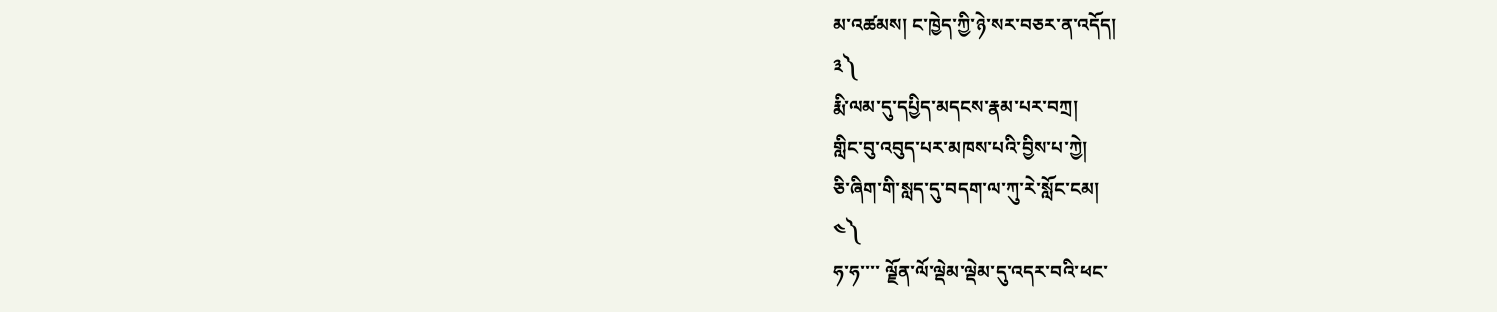མ་འཚམས། ང་ཁྱེད་ཀྱི་ཉེ་སར་བཅར་ན་འདོད།
༣༽
རྨི་ལམ་དུ་དཔྱིད་མདངས་རྣམ་པར་བཀྲ།
གླིང་བུ་འབུད་པར་མཁས་པའི་བྱིས་པ་ཀྱེ།
ཅི་ཞིག་གི་སླད་དུ་བདག་ལ་ཀུ་རེ་སློང་ངམ།
༤༽
ཧ་ཧ་་་་ ལྗོན་ལོ་ལྡེམ་ལྡེམ་དུ་འདར་བའི་ཕང་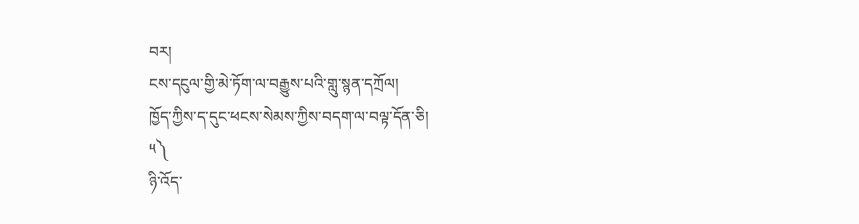བར།
ངས་དངུལ་གྱི་མེ་ཏོག་ལ་བརྒྱུས་པའི་གླུ་སྙན་དཀྲོལ།
ཁྱོད་ཀྱིས་ད་དུང་ཕངས་སེམས་ཀྱིས་བདག་ལ་བལྟ་དོན་ཅི།
༥༽
ཉི་འོད་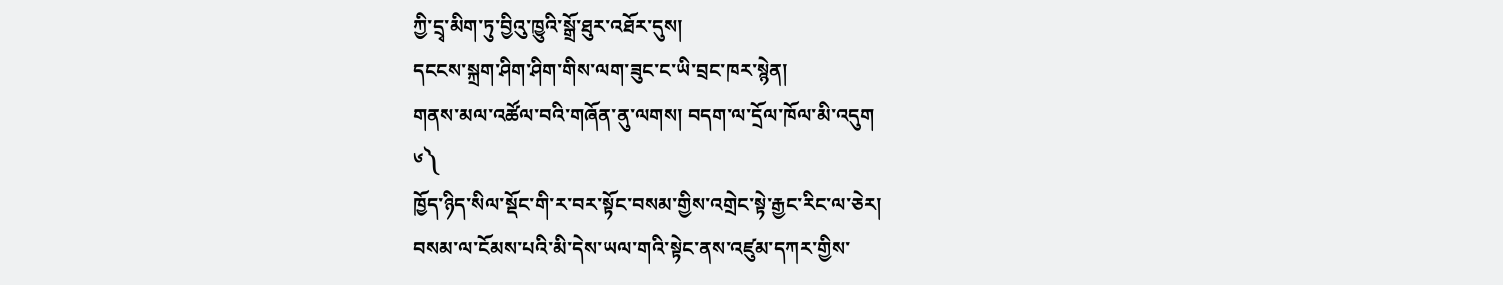ཀྱི་དྲྭ་མིག་ཏུ་བྱིའུ་ཁྱུའི་སྒྲོ་ཐུར་འཐོར་དུས།
དངངས་སྐྲག་ཤིག་ཤིག་གིས་ལག་ཟུང་ང་ཡི་བྲང་ཁར་སྙེན།
གནས་མལ་འཚོལ་བའི་གཞོན་ནུ་ལགས། བདག་ལ་དྲོལ་ཁོལ་མི་འདུག
༦༽
ཁྱོད་ཉིད་སིལ་སྡོང་གི་ར་བར་སྟོང་བསམ་གྱིས་འགྲེང་སྟེ་རྒྱང་རིང་ལ་ཅེར།
བསམ་ལ་ངོམས་པའི་མི་དེས་ཡལ་གའི་སྟེང་ནས་འཛུམ་དཀར་གྱིས་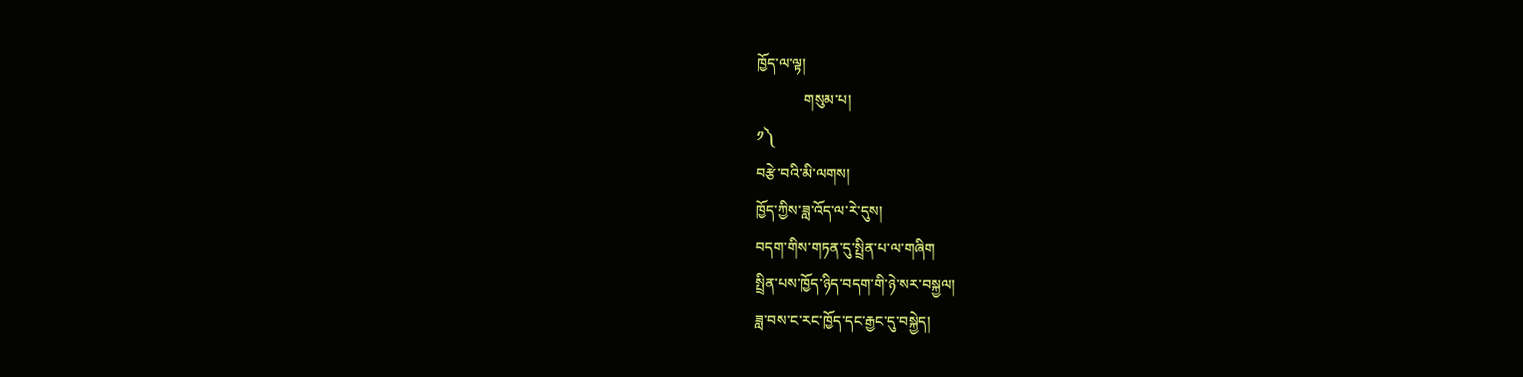ཁྱོད་ལ་ལྟ།
             གསུམ་པ།
༡༽
བརྩེ་བའི་མི་ལགས།
ཁྱོད་ཀྱིས་ཟླ་འོད་ལ་རེ་དུས།
བདག་གིས་གཏན་དུ་སྤྲིན་པ་ལ་གཞིག
སྤྲིན་པས་ཁྱོད་ཉིད་བདག་གི་ཉེ་སར་བསྐྱལ།
ཟླ་བས་ང་རང་ཁྱོད་དང་རྒྱང་དུ་བསྐྱེད།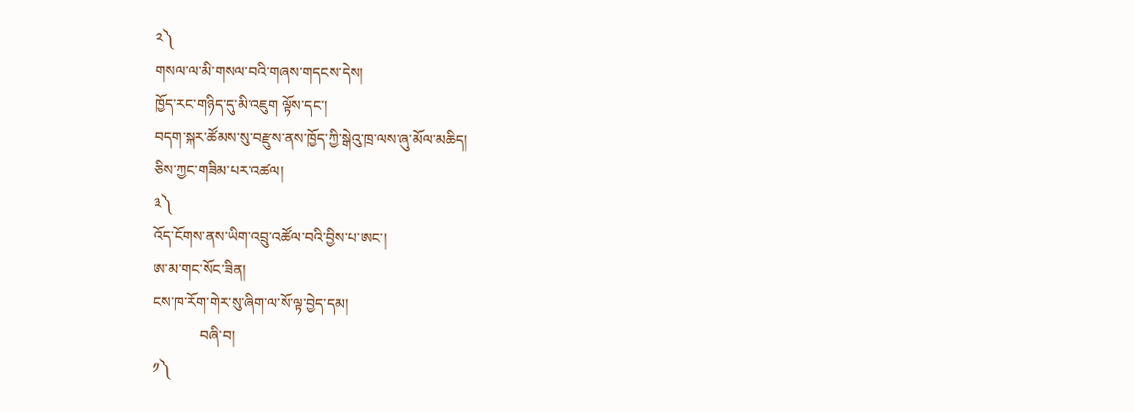༢༽
གསལ་ལ་མི་གསལ་བའི་གཞས་གདངས་དེས།
ཁྱོད་རང་གཉིད་དུ་མི་འཇུག ལྟོས་དང་།
བདག་སྐར་ཚོམས་སུ་བརྫུས་ནས་ཁྱོད་ཀྱི་སྒེའུ་ཁྲ་ལས་ཞུ་མོལ་མཆིད།
ཅིས་ཀྱང་གཟིམ་པར་འཚལ།
༣༽
འོད་ངོགས་ནས་ཡིག་འབྲུ་འཚོལ་བའི་བྱིས་པ་ཨང་།
ཨ་མ་གང་སོང་ཟིན།
ངས་ཁ་རོག་གེར་སུ་ཞིག་ལ་སོ་ལྟ་བྱེད་དམ།
             བཞི་བ།
༡༽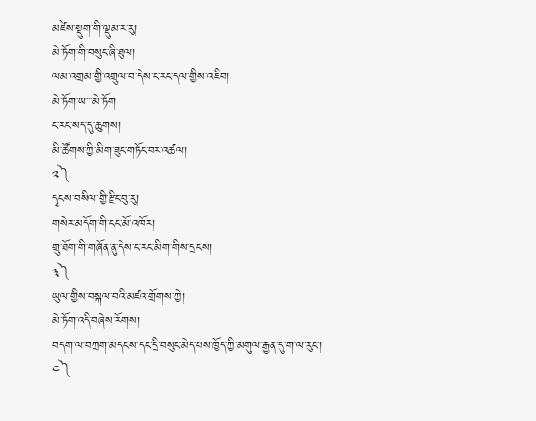མཛེས་སྡུག་གི་ལྡུམ་ར་རུ།
མེ་ཏོག་གི་བསུང་ཞི་ཐུལ།
ལམ་འགྲམ་གྱི་འགྲུལ་བ་དེས་ང་རང་དལ་གྱིས་འཇིབ།
མེ་ཏོག་ཡ་་་མེ་ཏོག
ང་རང་སད་དུ་ཆུགས།
མི་ཚོགས་ཀྱི་མིག་ཟུང་གཏོང་བར་འཚལ།
༢༽
དྭངས་བསིལ་གྱི་རྫིང་བུ་རུ།
གསེར་མདོག་གི་ངང་མོ་འཁོར།
གྲུ་ཐོག་གི་གཞོན་ནུ་དེས་ང་རང་མིག་གིས་དྲངས།
༣༽
ཡུལ་གྱིས་བསྐལ་བའི་མཛའ་གྲོགས་ཀྱེ།
མེ་ཏོག་འདི་བཞེས་རོགས།
བདག་ལ་བཀྲག་མདངས་དང་དྲི་བསུང་མེད་པས་ཁྱོད་ཀྱི་མགུལ་རྒྱན་དུ་ག་ལ་རུང་།
༤༽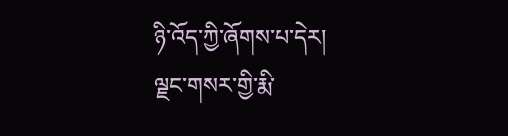ཉི་འོད་ཀྱི་ཞོགས་པ་དེར།
ལྗང་གསར་གྱི་རྨི་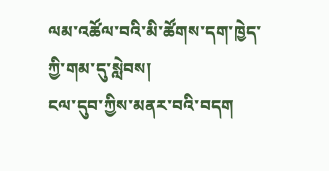ལམ་འཚོལ་བའི་མི་ཚོགས་དག་ཁྱེད་ཀྱི་གམ་དུ་སླེབས།
ངལ་དུབ་ཀྱིས་མནར་བའི་བདག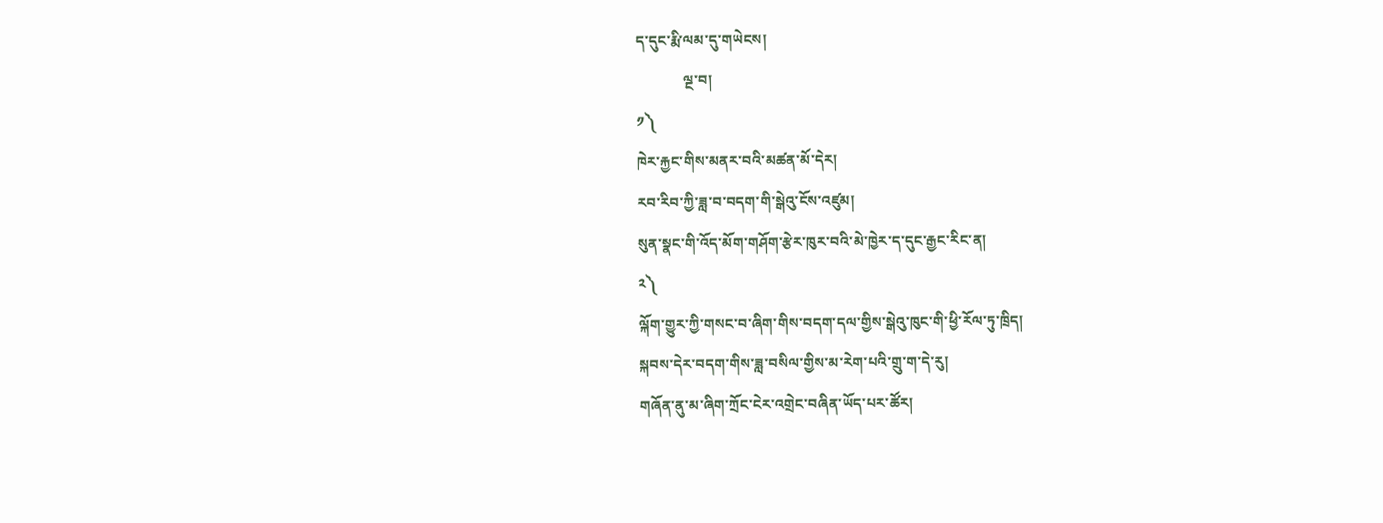ད་དུང་རྨི་ལམ་དུ་གཡེངས།
             ལྔ་བ།
༡༽
ཁེར་རྐྱང་གིས་མནར་བའི་མཚན་མོ་དེར།
རབ་རིབ་ཀྱི་ཟླ་བ་བདག་གི་སྒེའུ་ངོས་འཛུམ།
སུན་སྣང་གི་འོད་མོག་གཤོག་རྩེར་ཁུར་བའི་མེ་ཁྱེར་ད་དུང་རྒྱང་རིང་ན།
༢༽
ལྐོག་གྱུར་ཀྱི་གསང་བ་ཞིག་གིས་བདག་དལ་གྱིས་སྒེའུ་ཁུང་གི་ཕྱི་རོལ་ཏུ་ཁྲིད།
སྐབས་དེར་བདག་གིས་ཟླ་བསིལ་གྱིས་མ་རེག་པའི་གྲུ་ག་དེ་རུ།
གཞོན་ནུ་མ་ཞིག་ཀྲོང་ངེར་འགྲེང་བཞིན་ཡོད་པར་ཚོར།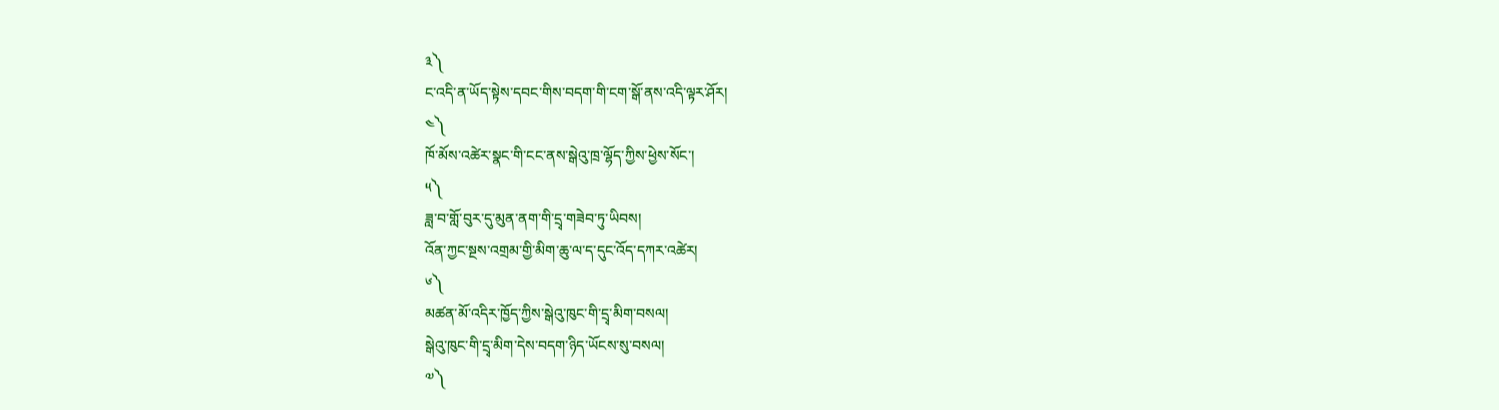༣༽
ང་འདི་ན་ཡོད་སྟེས་དབང་གིས་བདག་གི་ངག་སྒོ་ནས་འདི་ལྟར་ཤོར།
༤༽
ཁོ་མོས་འཚེར་སྣང་གི་ངང་ནས་སྒེའུ་ཁྲ་ལྷོད་ཀྱིས་ཕྱེས་སོང་།
༥༽
ཟླ་བ་གློ་བུར་དུ་མུན་ནག་གི་དྲྭ་གཟེབ་ཏུ་ཡིབས།
འོན་ཀྱང་སྔས་འགྲམ་གྱི་མིག་ཆུ་ལ་ད་དུང་འོད་དཀར་འཚེར།
༦༽
མཚན་མོ་འདིར་ཁྱོད་ཀྱིས་སྒེའུ་ཁུང་གི་དྲྭ་མིག་བསལ།
སྒེའུ་ཁུང་གི་དྲྭ་མིག་དེས་བདག་ཉིད་ཡོངས་སུ་བསལ།
༧༽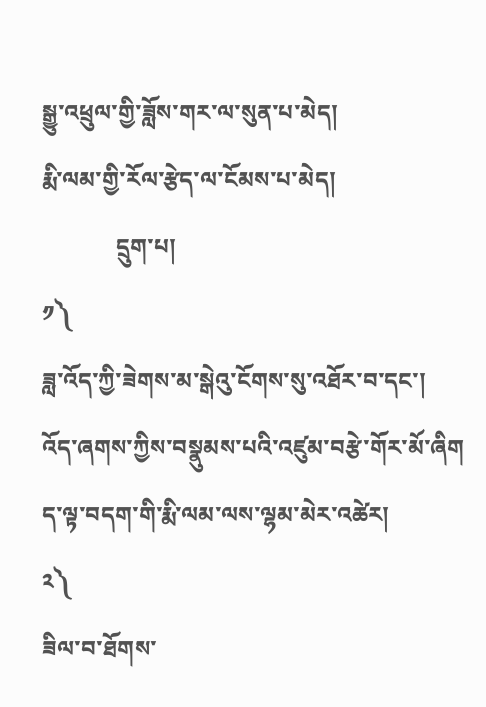སྒྱུ་འཕྲུལ་གྱི་ཟློས་གར་ལ་སུན་པ་མེད།
རྨི་ལམ་གྱི་རོལ་རྩེད་ལ་ངོམས་པ་མེད།
             དྲུག་པ།
༡༽
ཟླ་འོད་ཀྱི་ཟེགས་མ་སྒེའུ་ངོགས་སུ་འཐོར་བ་དང་།
འོད་ཞགས་ཀྱིས་བསྣུམས་པའི་འཛུམ་བརྩེ་གོར་མོ་ཞིག
ད་ལྟ་བདག་གི་རྨི་ལམ་ལས་ལྷམ་མེར་འཚེར།
༢༽
ཟིལ་བ་ཐོགས་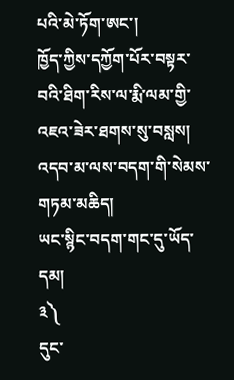པའི་མེ་ཏོག་ཨང་།
ཁྱོད་ཀྱིས་དཀྱོག་པོར་བསྟར་བའི་ཐིག་རིས་ལ་རྨི་ལམ་གྱི་འཇའ་ཟེར་ཐགས་སུ་བསླས།
འདབ་མ་ལས་བདག་གི་སེམས་གཏམ་མཆིད།
ཡང་སྙིང་བདག་གང་དུ་ཡོད་དམ།
༣༽
དུང་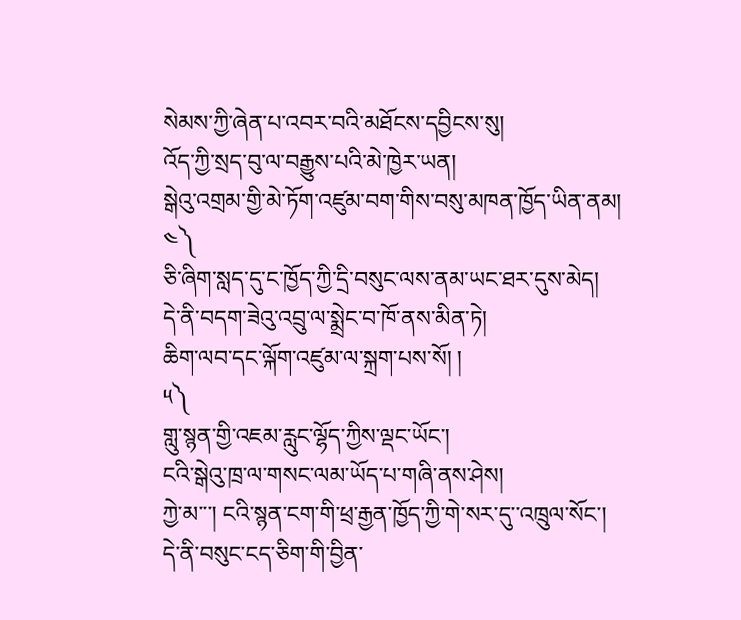སེམས་ཀྱི་ཞེན་པ་འབར་བའི་མཐོངས་དབྱིངས་སུ།
འོད་ཀྱི་སྲད་བུ་ལ་བརྒྱུས་པའི་མེ་ཁྱེར་ཡན།
སྒེའུ་འགྲམ་གྱི་མེ་ཏོག་འཛུམ་བག་གིས་བསུ་མཁན་ཁྱོད་ཡིན་ནམ།
༤༽
ཅི་ཞིག་སླད་དུ་ང་ཁྱོད་ཀྱི་དྲི་བསུང་ལས་ནམ་ཡང་ཐར་དུས་མེད།
དེ་ནི་བདག་ཟེའུ་འབྲུ་ལ་སྨྲེང་བ་ཁོ་ནས་མིན་ཏེ།
ཆིག་ལབ་དང་ལྐོག་འཛུམ་ལ་སྐྲག་པས་སོ། །
༥༽
གླུ་སྙན་གྱི་འཇམ་རླུང་ལྷོད་ཀྱིས་ལྡང་ཡོང་།
ངའི་སྒེའུ་ཁྲ་ལ་གསང་ལམ་ཡོད་པ་གཞི་ནས་ཤེས།
ཀྱེ་མ་་་། ངའི་སྙན་ངག་གི་ཕྲ་རྒྱན་ཁྱོད་ཀྱི་གེ་སར་དུ་་འཁྲུལ་སོང་།
དེ་ནི་བསུང་ངད་ཅིག་གི་བྱིན་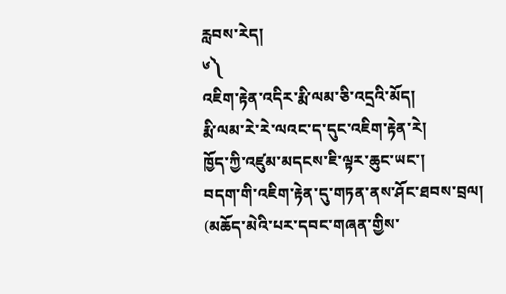རླབས་རེད།
༦༽
འཇིག་རྟེན་འདིར་རྨི་ལམ་ཅི་འདྲའི་མོད།
རྨི་ལམ་རེ་རེ་ལའང་ད་དུང་འཇིག་རྟེན་རེ།
ཁྱོད་ཀྱི་འཛུམ་མདངས་ཇི་ལྟར་ཆུང་ཡང་།
བདག་གི་འཇིག་རྟེན་དུ་གཏན་ནས་ཤོང་ཐབས་བྲལ།
(མཆོད་མེའི་པར་དབང་གཞན་གྱིས་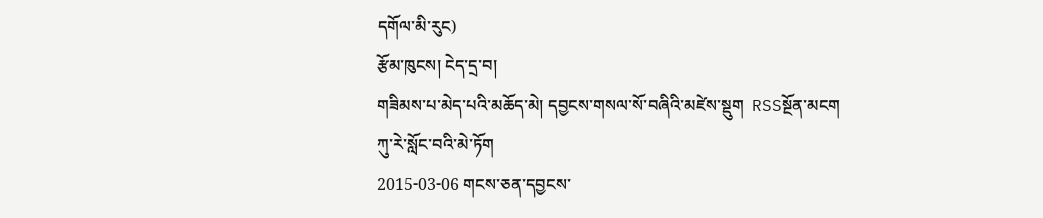དགོལ་མི་རུང)
རྩོམ་ཁུངས། ངེད་དྲ་བ།
གཟིམས་པ་མེད་པའི་མཆོད་མེ། དབྱངས་གསལ་སོ་བཞིའི་མཛེས་སྡུག  RSSསྔོན་མངག
ཀུ་རེ་སློང་བའི་མེ་ཏོག
2015-03-06 གངས་ཅན་དབྱངས་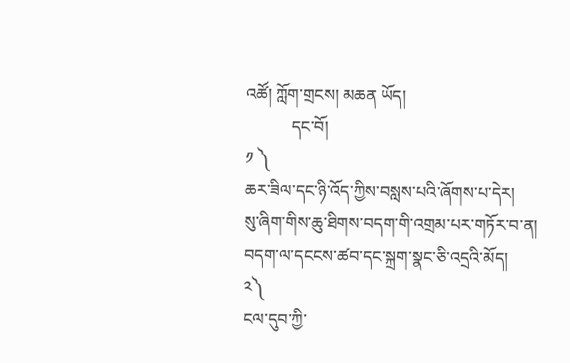འཚོ། ཀློག་གྲངས། མཆན ཡོད།
           དང་བོ།
༡ ༽
ཆར་ཟིལ་དང་ཉི་འོད་ཀྱིས་བསླས་པའི་ཞོགས་པ་དེར།
སུ་ཞིག་གིས་ཆུ་ཐིགས་བདག་གི་འགྲམ་པར་གཏོར་བ་ན།
བདག་ལ་དངངས་ཚབ་དང་སྐྲག་སྣང་ཅི་འདྲའི་མོད།
༢༽
ངལ་དུབ་ཀྱི་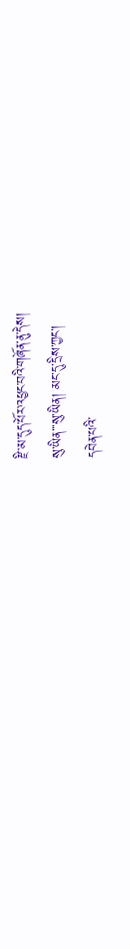རྫི་མ་དུད་པོར་འཕྱང་བའི་གཞོན་ནུ་དེས།
སུ་ཡིན་་་སུ་ཡིན། མང་དུ་དྲིས་ཀྱང་།
དབེན་པའི་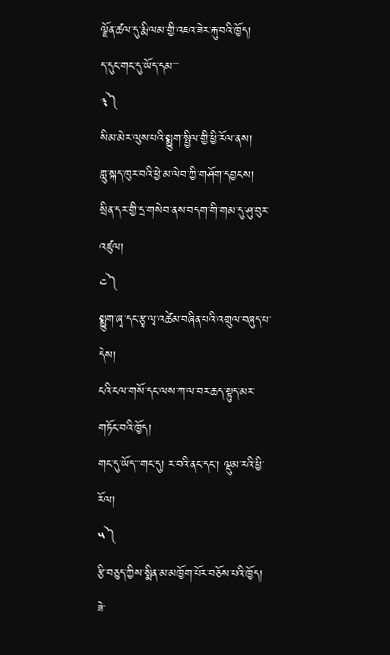ལྗོན་ཚལ་དུ་རྨི་ལམ་གྱི་འཇའ་ཟེར་རྐུ་བའི་ཁྱོད།
ད་དུང་གང་དུ་ཡོད་དམ་་་
༣༽
སིམ་མེར་ལུས་པའི་སྨྱུག་སྤྱིལ་གྱི་ཕྱི་རོལ་ནས།
གླུ་སྐད་ཁུར་བའི་ཕྱེ་མ་ལེབ་ཀྱི་གཤོག་དབྱངས།
སྲིན་དར་གྱི་དྲ་གསེབ་ནས་བདག་གི་གམ་དུ་ཤུ་བུར་འཛུལ།
༤༽
སྨྱུག་ཞྭ་དང་རྩྭ་ལྭ་འཚེམ་བཞིན་པའི་འགྲུལ་བཞུད་པ་དེས།
ངའི་ངལ་གསོ་དང་ལས་ཀ་ལ་བར་ཆད་སྟུད་མར་གཏོང་བའི་ཁྱོད།
གང་དུ་ཡོད་་་གང་དུ། ར་བའི་ནང་དང་། ལྡུམ་རའི་ཕྱི་རོལ།
༥༽
རྩི་བཅུད་ཀྱིས་སྨིན་མ་མཁྱོག་པོར་བཅོས་པའི་ཁྱོད།
ཟེ་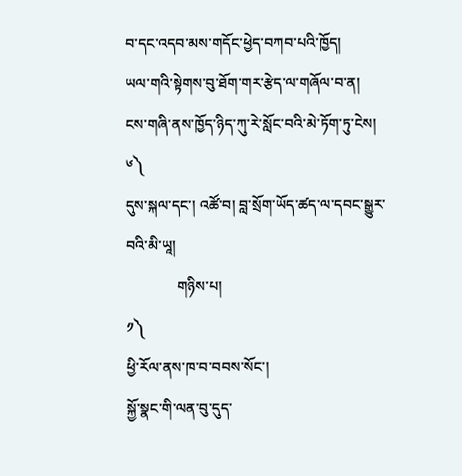བ་དང་འདབ་མས་གདོང་ཕྱེད་བཀབ་པའི་ཁྱོད།
ཡལ་གའི་སྟེགས་བུ་ཐོག་གར་རྩེད་ལ་གཞོལ་བ་ན།
ངས་གཞི་ནས་ཁྱོད་ཉིད་ཀུ་རེ་སློང་བའི་མེ་ཏོག་ཏུ་ངེས།
༦༽
དུས་སྐལ་དང་། འཚོ་བ། བླ་སྲོག་ཡོད་ཚད་ལ་དབང་སྒྱུར་བའི་མི་ཡཱ།
              གཉིས་པ།
༡༽
ཕྱི་རོལ་ནས་ཁ་བ་བབས་སོང་།
སྐྱོ་སྣང་གི་ལན་བུ་དུད་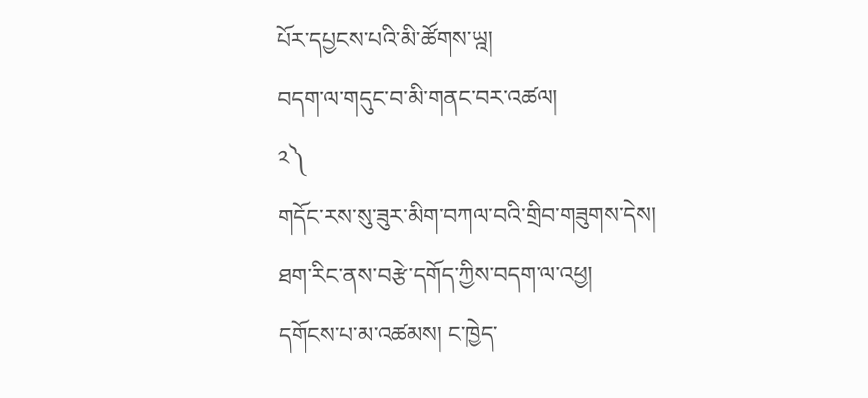པོར་དཔྱངས་པའི་མི་ཚོགས་ཡྰ།
བདག་ལ་གདུང་བ་མི་གནང་བར་འཚལ།
༢༽
གདོང་རས་སུ་ཟུར་མིག་བཀལ་བའི་གྲིབ་གཟུགས་དེས།
ཐག་རིང་ནས་བརྩེ་དགོད་ཀྱིས་བདག་ལ་འཕྱ།
དགོངས་པ་མ་འཚམས། ང་ཁྱེད་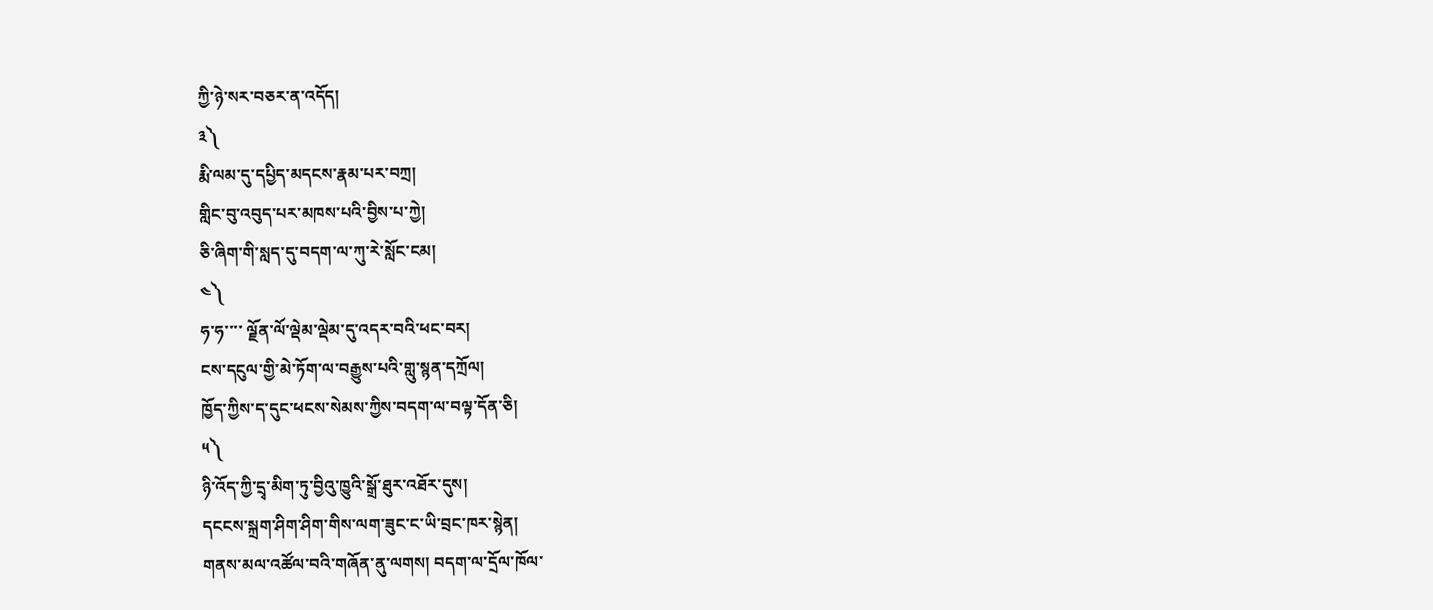ཀྱི་ཉེ་སར་བཅར་ན་འདོད།
༣༽
རྨི་ལམ་དུ་དཔྱིད་མདངས་རྣམ་པར་བཀྲ།
གླིང་བུ་འབུད་པར་མཁས་པའི་བྱིས་པ་ཀྱེ།
ཅི་ཞིག་གི་སླད་དུ་བདག་ལ་ཀུ་རེ་སློང་ངམ།
༤༽
ཧ་ཧ་་་་ ལྗོན་ལོ་ལྡེམ་ལྡེམ་དུ་འདར་བའི་ཕང་བར།
ངས་དངུལ་གྱི་མེ་ཏོག་ལ་བརྒྱུས་པའི་གླུ་སྙན་དཀྲོལ།
ཁྱོད་ཀྱིས་ད་དུང་ཕངས་སེམས་ཀྱིས་བདག་ལ་བལྟ་དོན་ཅི།
༥༽
ཉི་འོད་ཀྱི་དྲྭ་མིག་ཏུ་བྱིའུ་ཁྱུའི་སྒྲོ་ཐུར་འཐོར་དུས།
དངངས་སྐྲག་ཤིག་ཤིག་གིས་ལག་ཟུང་ང་ཡི་བྲང་ཁར་སྙེན།
གནས་མལ་འཚོལ་བའི་གཞོན་ནུ་ལགས། བདག་ལ་དྲོལ་ཁོལ་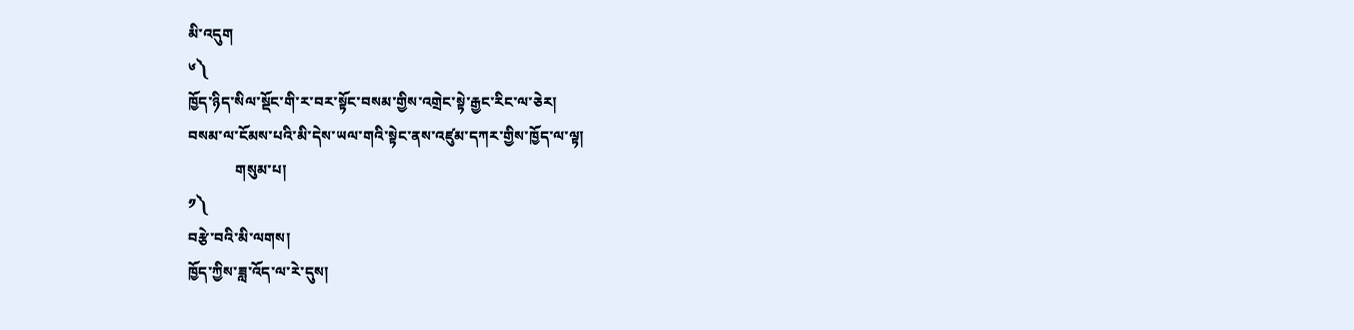མི་འདུག
༦༽
ཁྱོད་ཉིད་སིལ་སྡོང་གི་ར་བར་སྟོང་བསམ་གྱིས་འགྲེང་སྟེ་རྒྱང་རིང་ལ་ཅེར།
བསམ་ལ་ངོམས་པའི་མི་དེས་ཡལ་གའི་སྟེང་ནས་འཛུམ་དཀར་གྱིས་ཁྱོད་ལ་ལྟ།
             གསུམ་པ།
༡༽
བརྩེ་བའི་མི་ལགས།
ཁྱོད་ཀྱིས་ཟླ་འོད་ལ་རེ་དུས།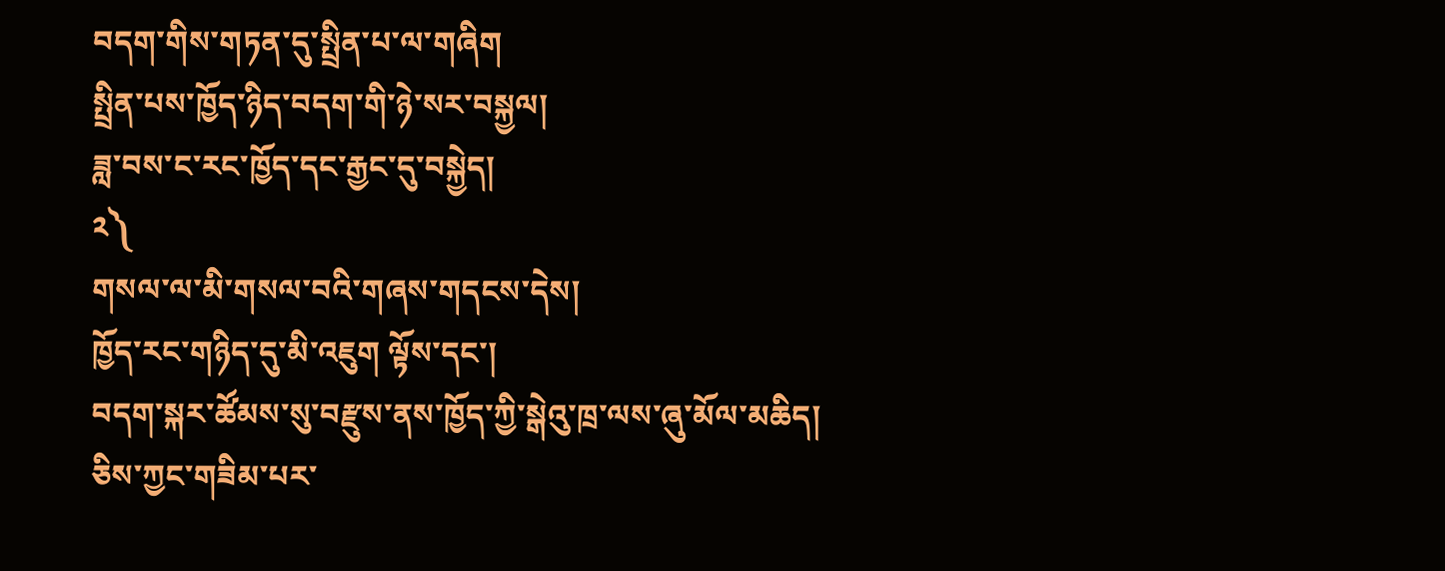བདག་གིས་གཏན་དུ་སྤྲིན་པ་ལ་གཞིག
སྤྲིན་པས་ཁྱོད་ཉིད་བདག་གི་ཉེ་སར་བསྐྱལ།
ཟླ་བས་ང་རང་ཁྱོད་དང་རྒྱང་དུ་བསྐྱེད།
༢༽
གསལ་ལ་མི་གསལ་བའི་གཞས་གདངས་དེས།
ཁྱོད་རང་གཉིད་དུ་མི་འཇུག ལྟོས་དང་།
བདག་སྐར་ཚོམས་སུ་བརྫུས་ནས་ཁྱོད་ཀྱི་སྒེའུ་ཁྲ་ལས་ཞུ་མོལ་མཆིད།
ཅིས་ཀྱང་གཟིམ་པར་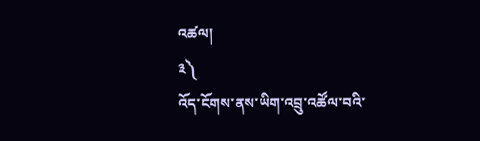འཚལ།
༣༽
འོད་ངོགས་ནས་ཡིག་འབྲུ་འཚོལ་བའི་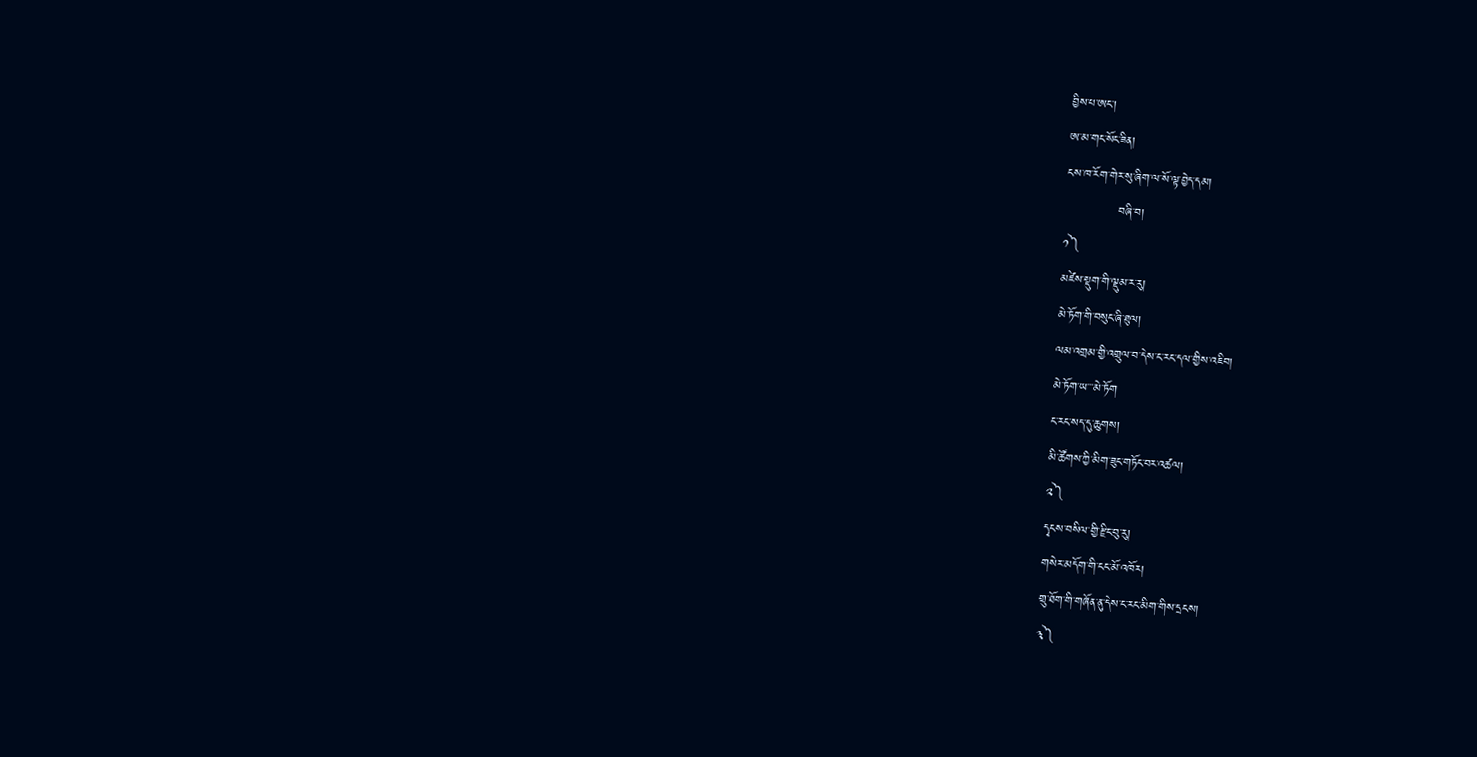བྱིས་པ་ཨང་།
ཨ་མ་གང་སོང་ཟིན།
ངས་ཁ་རོག་གེར་སུ་ཞིག་ལ་སོ་ལྟ་བྱེད་དམ།
             བཞི་བ།
༡༽
མཛེས་སྡུག་གི་ལྡུམ་ར་རུ།
མེ་ཏོག་གི་བསུང་ཞི་ཐུལ།
ལམ་འགྲམ་གྱི་འགྲུལ་བ་དེས་ང་རང་དལ་གྱིས་འཇིབ།
མེ་ཏོག་ཡ་་་མེ་ཏོག
ང་རང་སད་དུ་ཆུགས།
མི་ཚོགས་ཀྱི་མིག་ཟུང་གཏོང་བར་འཚལ།
༢༽
དྭངས་བསིལ་གྱི་རྫིང་བུ་རུ།
གསེར་མདོག་གི་ངང་མོ་འཁོར།
གྲུ་ཐོག་གི་གཞོན་ནུ་དེས་ང་རང་མིག་གིས་དྲངས།
༣༽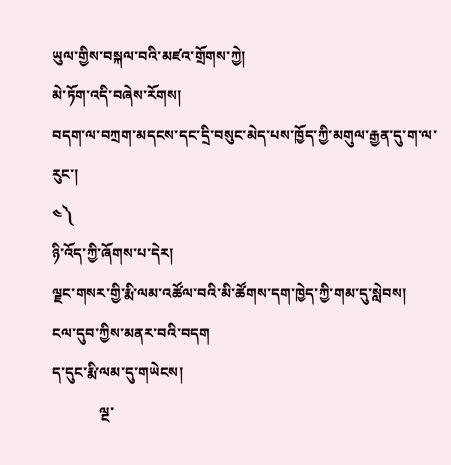ཡུལ་གྱིས་བསྐལ་བའི་མཛའ་གྲོགས་ཀྱེ།
མེ་ཏོག་འདི་བཞེས་རོགས།
བདག་ལ་བཀྲག་མདངས་དང་དྲི་བསུང་མེད་པས་ཁྱོད་ཀྱི་མགུལ་རྒྱན་དུ་ག་ལ་རུང་།
༤༽
ཉི་འོད་ཀྱི་ཞོགས་པ་དེར།
ལྗང་གསར་གྱི་རྨི་ལམ་འཚོལ་བའི་མི་ཚོགས་དག་ཁྱེད་ཀྱི་གམ་དུ་སླེབས།
ངལ་དུབ་ཀྱིས་མནར་བའི་བདག
ད་དུང་རྨི་ལམ་དུ་གཡེངས།
             ལྔ་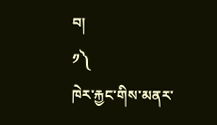བ།
༡༽
ཁེར་རྐྱང་གིས་མནར་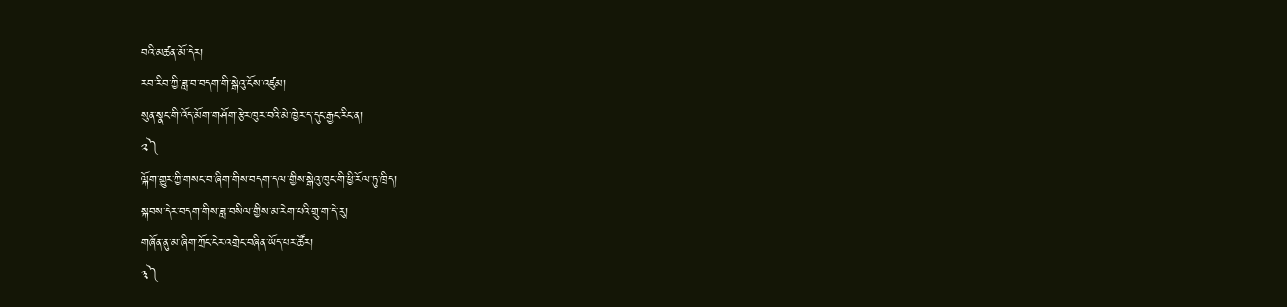བའི་མཚན་མོ་དེར།
རབ་རིབ་ཀྱི་ཟླ་བ་བདག་གི་སྒེའུ་ངོས་འཛུམ།
སུན་སྣང་གི་འོད་མོག་གཤོག་རྩེར་ཁུར་བའི་མེ་ཁྱེར་ད་དུང་རྒྱང་རིང་ན།
༢༽
ལྐོག་གྱུར་ཀྱི་གསང་བ་ཞིག་གིས་བདག་དལ་གྱིས་སྒེའུ་ཁུང་གི་ཕྱི་རོལ་ཏུ་ཁྲིད།
སྐབས་དེར་བདག་གིས་ཟླ་བསིལ་གྱིས་མ་རེག་པའི་གྲུ་ག་དེ་རུ།
གཞོན་ནུ་མ་ཞིག་ཀྲོང་ངེར་འགྲེང་བཞིན་ཡོད་པར་ཚོར།
༣༽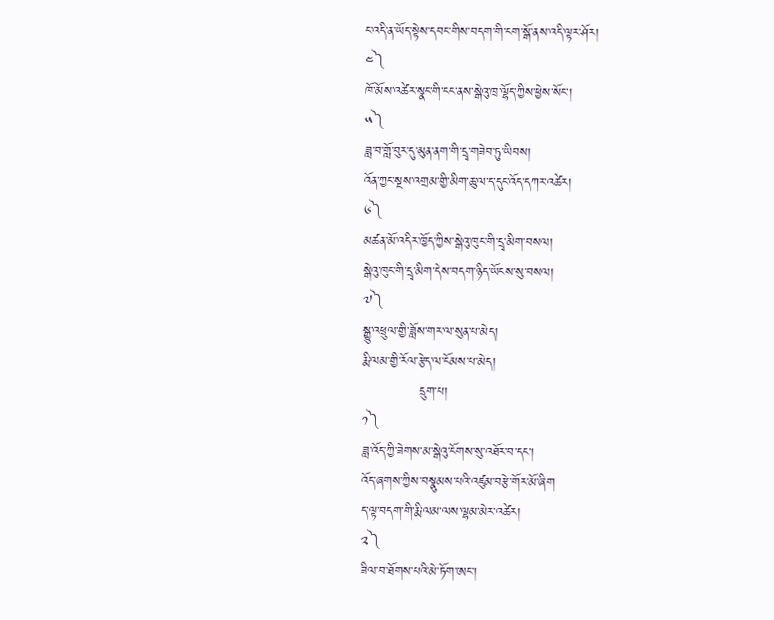ང་འདི་ན་ཡོད་སྟེས་དབང་གིས་བདག་གི་ངག་སྒོ་ནས་འདི་ལྟར་ཤོར།
༤༽
ཁོ་མོས་འཚེར་སྣང་གི་ངང་ནས་སྒེའུ་ཁྲ་ལྷོད་ཀྱིས་ཕྱེས་སོང་།
༥༽
ཟླ་བ་གློ་བུར་དུ་མུན་ནག་གི་དྲྭ་གཟེབ་ཏུ་ཡིབས།
འོན་ཀྱང་སྔས་འགྲམ་གྱི་མིག་ཆུ་ལ་ད་དུང་འོད་དཀར་འཚེར།
༦༽
མཚན་མོ་འདིར་ཁྱོད་ཀྱིས་སྒེའུ་ཁུང་གི་དྲྭ་མིག་བསལ།
སྒེའུ་ཁུང་གི་དྲྭ་མིག་དེས་བདག་ཉིད་ཡོངས་སུ་བསལ།
༧༽
སྒྱུ་འཕྲུལ་གྱི་ཟློས་གར་ལ་སུན་པ་མེད།
རྨི་ལམ་གྱི་རོལ་རྩེད་ལ་ངོམས་པ་མེད།
             དྲུག་པ།
༡༽
ཟླ་འོད་ཀྱི་ཟེགས་མ་སྒེའུ་ངོགས་སུ་འཐོར་བ་དང་།
འོད་ཞགས་ཀྱིས་བསྣུམས་པའི་འཛུམ་བརྩེ་གོར་མོ་ཞིག
ད་ལྟ་བདག་གི་རྨི་ལམ་ལས་ལྷམ་མེར་འཚེར།
༢༽
ཟིལ་བ་ཐོགས་པའི་མེ་ཏོག་ཨང་།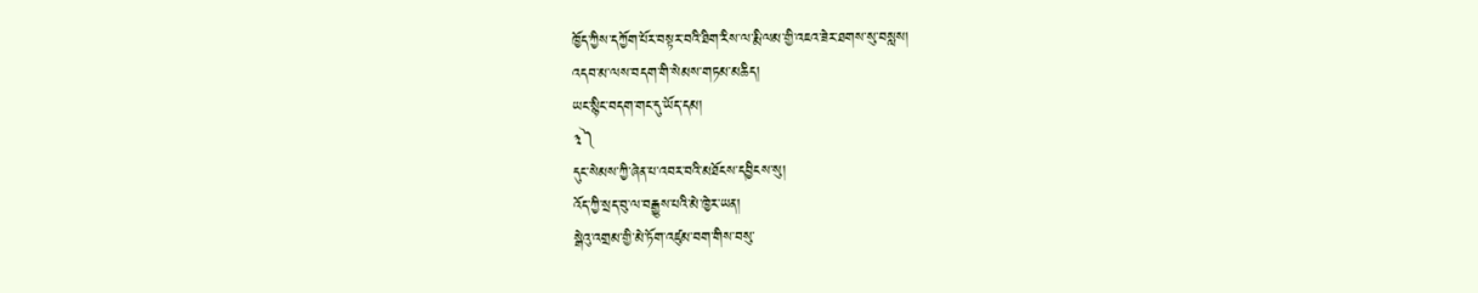ཁྱོད་ཀྱིས་དཀྱོག་པོར་བསྟར་བའི་ཐིག་རིས་ལ་རྨི་ལམ་གྱི་འཇའ་ཟེར་ཐགས་སུ་བསླས།
འདབ་མ་ལས་བདག་གི་སེམས་གཏམ་མཆིད།
ཡང་སྙིང་བདག་གང་དུ་ཡོད་དམ།
༣༽
དུང་སེམས་ཀྱི་ཞེན་པ་འབར་བའི་མཐོངས་དབྱིངས་སུ།
འོད་ཀྱི་སྲད་བུ་ལ་བརྒྱུས་པའི་མེ་ཁྱེར་ཡན།
སྒེའུ་འགྲམ་གྱི་མེ་ཏོག་འཛུམ་བག་གིས་བསུ་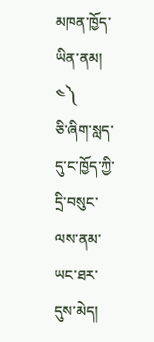མཁན་ཁྱོད་ཡིན་ནམ།
༤༽
ཅི་ཞིག་སླད་དུ་ང་ཁྱོད་ཀྱི་དྲི་བསུང་ལས་ནམ་ཡང་ཐར་དུས་མེད།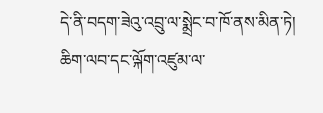དེ་ནི་བདག་ཟེའུ་འབྲུ་ལ་སྨྲེང་བ་ཁོ་ནས་མིན་ཏེ།
ཆིག་ལབ་དང་ལྐོག་འཛུམ་ལ་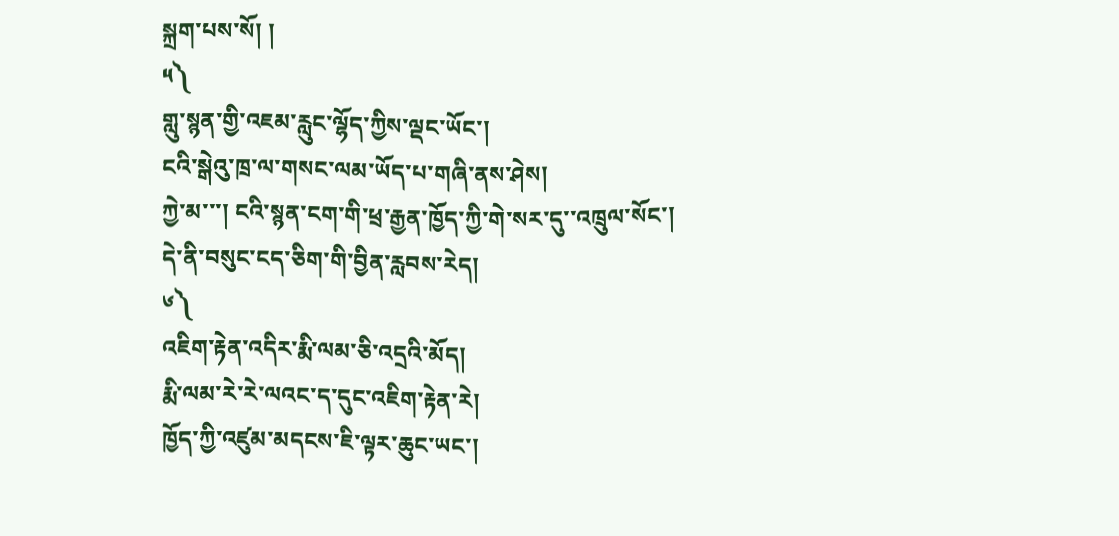སྐྲག་པས་སོ། །
༥༽
གླུ་སྙན་གྱི་འཇམ་རླུང་ལྷོད་ཀྱིས་ལྡང་ཡོང་།
ངའི་སྒེའུ་ཁྲ་ལ་གསང་ལམ་ཡོད་པ་གཞི་ནས་ཤེས།
ཀྱེ་མ་་་། ངའི་སྙན་ངག་གི་ཕྲ་རྒྱན་ཁྱོད་ཀྱི་གེ་སར་དུ་་འཁྲུལ་སོང་།
དེ་ནི་བསུང་ངད་ཅིག་གི་བྱིན་རླབས་རེད།
༦༽
འཇིག་རྟེན་འདིར་རྨི་ལམ་ཅི་འདྲའི་མོད།
རྨི་ལམ་རེ་རེ་ལའང་ད་དུང་འཇིག་རྟེན་རེ།
ཁྱོད་ཀྱི་འཛུམ་མདངས་ཇི་ལྟར་ཆུང་ཡང་།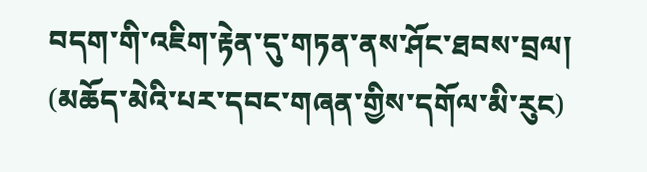བདག་གི་འཇིག་རྟེན་དུ་གཏན་ནས་ཤོང་ཐབས་བྲལ།
(མཆོད་མེའི་པར་དབང་གཞན་གྱིས་དགོལ་མི་རུང)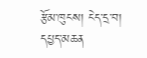རྩོམ་ཁུངས། ངེད་དྲ་བ།
དཔྱད་མཆན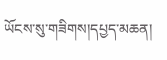ཡོངས་སུ་གཟིགས།དཔྱད་མཆན།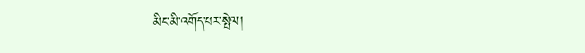མིང་མི་འགོད་པར་སྤེལ།